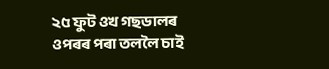২৫ ফুট ওখ গছডালৰ ওপৰৰ পৰা তললৈ চাই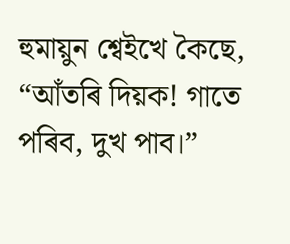হুমায়ুন শ্বেইখে কৈছে, “আঁতৰি দিয়ক! গাতে পৰিব, দুখ পাব।”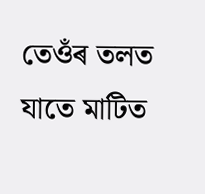তেওঁৰ তলত যাতে মাটিত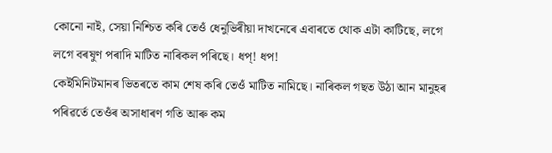কোনো নাই, সেয়া নিশ্চিত কৰি তেওঁ ধেনুভিৰীয়া দাখনেৰে এবাৰতে থোক এটা কাটিছে, লগে লগে বৰষুণ পৰাদি মাটিত নাৰিকল পৰিছে। ধপ্! ধপ!
কেইমিনিটমানৰ ভিতৰতে কাম শেষ কৰি তেওঁ মাটিত নামিছে। নাৰিকল গছত উঠা আন মানুহৰ পৰিৱৰ্তে তেওঁৰ অসাধাৰণ গতি আৰু কম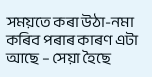সময়তে কৰা উঠা-নমা কৰিব পৰাৰ কাৰণ এটা আছে – সেয়া হৈছে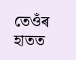তেওঁৰ হাতত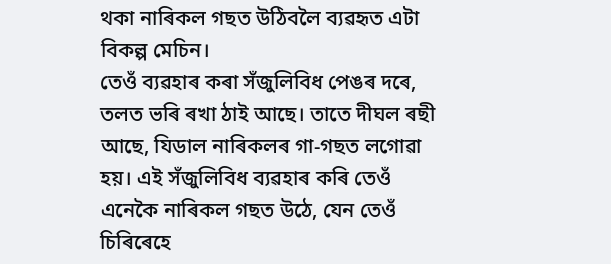থকা নাৰিকল গছত উঠিবলৈ ব্যৱহৃত এটা বিকল্প মেচিন।
তেওঁ ব্যৱহাৰ কৰা সঁজুলিবিধ পেঙৰ দৰে, তলত ভৰি ৰখা ঠাই আছে। তাতে দীঘল ৰছী আছে, যিডাল নাৰিকলৰ গা-গছত লগোৱা হয়। এই সঁজুলিবিধ ব্যৱহাৰ কৰি তেওঁ এনেকৈ নাৰিকল গছত উঠে, যেন তেওঁ চিৰিৰেহে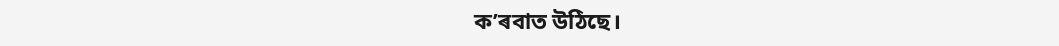ক’ৰবাত উঠিছে।